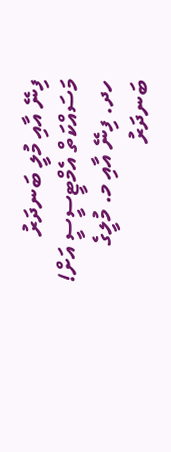ފިނޭ އާއި މުލީ ބަނދަރު މަސައްކަތް އެމްޓީސީސީ އަށް!
ހދ. ފިނޭ އާއި މ. މުލީގެ ބަނދަރު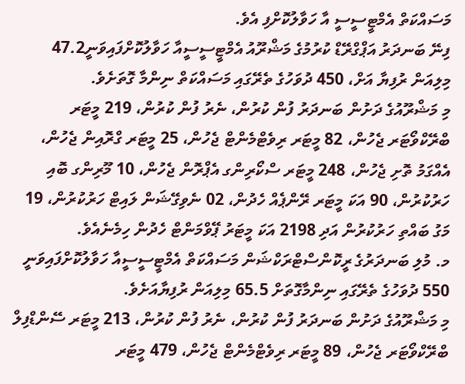މަސައްކަތް އެމްޓީސީސީ އާ ހަވާލުކޮށްފި އެވެ.
ފިނޭ ބަނދަރު އަޕްގްރޭޑް ކުރުމުގެ މަޝްރޫއު އެމްޓީސީސީއާ ހަވާލުކޮށްފައިވަނީ47.2 މިލިއަން ރުފިޔާ އަށް، 450 ދުވަހުގެ ތެރޭގައި މަސައްކަތް ނިންމާ ގޮތަށެވެ.
މި މަޝްރޫއުގެ ދަށުން ބަނދަރު ފުން ކުރުން، ނެރު ފުން ކުރުން، 219 މީޓަރ ބްރޭކްވޯޓަރ ޖެހުން، 82 މީޓަރ ރިވެޓްމެންޓް ޖެހުން، 25 މީޓަރ ގްރޮއިން ޖެހުން، އެއްގަމު ތޮށި ޖެހުން، 248 މީޓަރ ސްކޯރިންގ އެޕްރޮން ޖެހުން، 10 މޫރިންގ ބޮއި ހަރުކުރުން، 90 އަކަ މީޓަރ ރޭންޕެއް ހެދުން، 02 ނެވިގޭޝަން ލައިޓް ހަރުކުރުން، 19 މަގު ބައްތި ހަރުކުރުން އަދި 2198 އަކަ މީޓަރު ޕޭވްމަންޓް ހެދުން ހިމެނެއެވެ.
މ. މުލި ބަނދަރުގެ ރީކޮންސްޓްރަކްޝަން މަސައްކަތް އެމްޓީސީސީއާ ހަވާލުކޮށްފައިވަނީ 550 ދުވަހުގެ ތެރޭގައި ނިންމާގޮތަށް 65.5 މިލިއަން ރުފިޔާއަށެވެ.
މި މަޝްރޫއުގެ ދަށުން ބަނދަރު ފުން ކުރުން، ނެރު ފުން ކުރުން، 213 މީޓަރ ސޭންޑްފިލް ބްރޭކްވޯޓަރ ޖެހުން، 89 މީޓަރ ރިވެޓްމެންޓް ޖެހުން، 479 މީޓަރ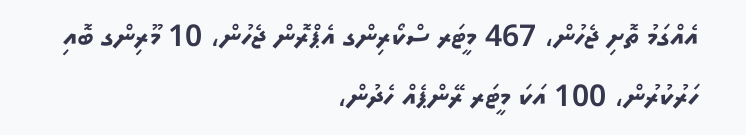އެއްގަމު ތޮށި ޖެހުން، 467 މީޓަރ ސްކޯރިންގ އެޕްރޮން ޖެހުން، 10 މޫރިންގ ބޮއި ހަރުކުރުން، 100 އަކަ މީޓަރ ރޭންޕެއް ހެދުން،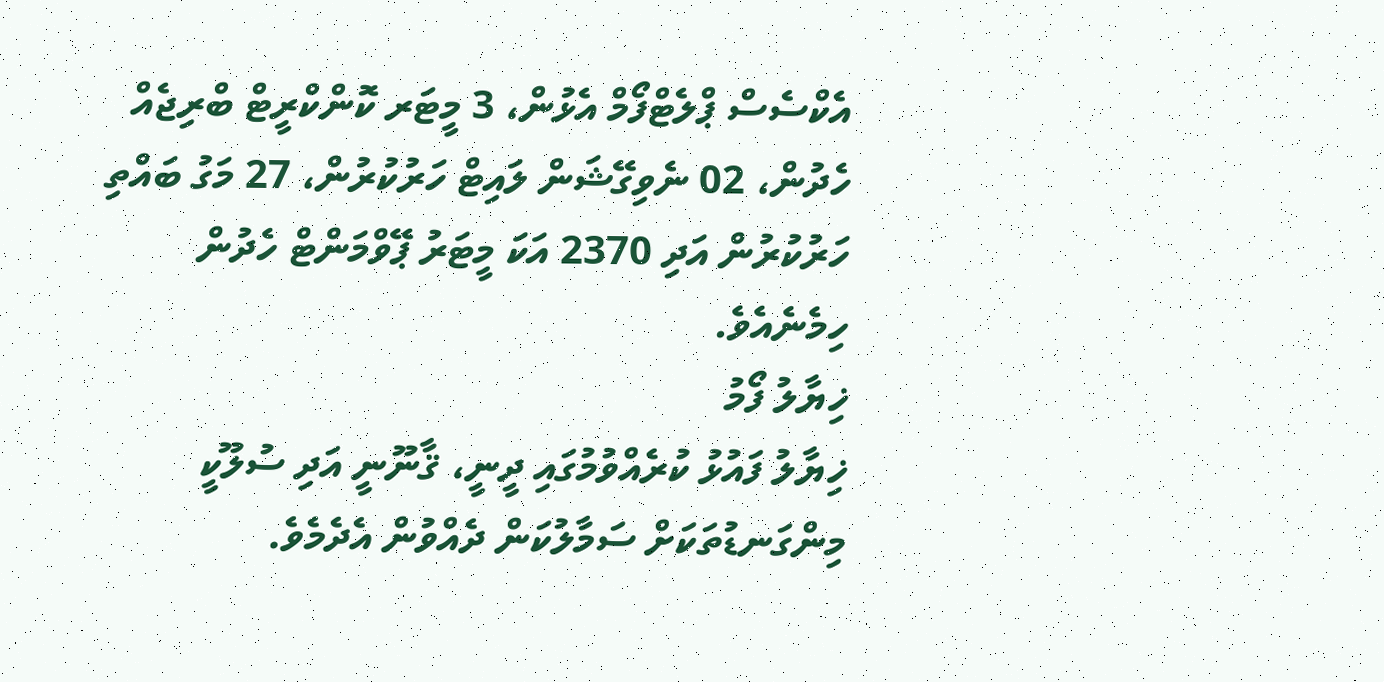އެކްސެސް ޕްލެޓްފޯމް އެޅުން، 3 މީޓަރ ކޮންކްރީޓް ބްރިޖެއް ހެދުން، 02 ނެވިގޭޝަން ލައިޓް ހަރުކުރުން، 27 މަގު ބައްތި ހަރުކުރުން އަދި 2370 އަކަ މީޓަރު ޕޭވްމަންޓް ހެދުން ހިމެނެއެވެ.
ޚިޔާލު ފޯމު
ޚިޔާލު ފައުޅު ކުރެއްވުމުގައި ދީނީ، ޤާނޫނީ އަދި ސުލޫކީ މިންގަނޑުތަކަށް ސަމާލުކަން ދެއްވުން އެދެމެވެ.